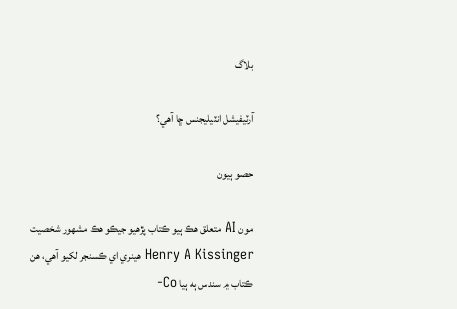بلاگ

آرٽيفيشل انٽيليجنس ڇا آهي؟

حصو ٻيون

مون AI متعلق ھڪ ٻيو ڪتاب پڙھيو جيڪو هڪ مشھور شخصيت Henry A Kissinger ھينري اي ڪسنجر لکيو آھي، ھن ڪتاب ۾ سندس ٻه ٻيا Co-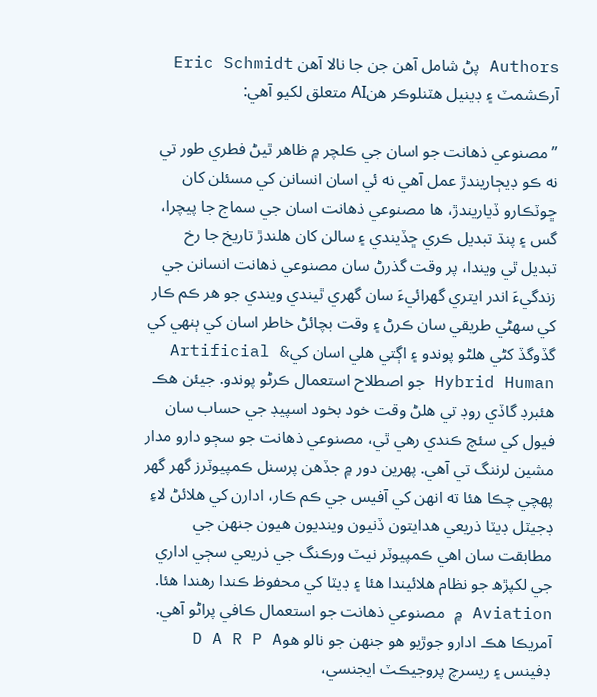Authors پڻ شامل آھن جن جا نالا آھن Eric Schmidt آرڪشمٽ ۽ ڊينيل ھٽنلوڪر ھنAI متعلق لکيو آھي:

”مصنوعي ذھانت جو اسان جي ڪلچر ۾ ظاھر ٿيڻ فطري طور تي نه ڪو ڊيڄاريندڙ عمل آھي نه ئي اسان انسانن کي مسئلن کان ڇوٽڪارو ڏياريندڙ، ھا مصنوعي ذھانت اسان جي سماج جا پيچرا، گس ۽ پنڌ تبديل ڪري ڇڏيندي ۽ سالن کان ھلندڙ تاريخ جا رخ تبديل ٿي ويندا، پر وقت گذرڻ سان مصنوعي ذھانت انسانن جي زندگيءَ اندر ايتري گھرائيءَ سان گھري ٿيندي ويندي جو ھر ڪم ڪار کي سھڻي طريقي سان ڪرڻ ۽ وقت بچائڻ خاطر اسان کي ٻنھي کي گڏوگڏ کڻي ھلڻو پوندو ۽ اڳتي ھلي اسان کيArtificial & Hybrid Human جو اصطلاح استعمال ڪرڻو پوندو. جيئن ھڪ ھئبرڊ گاڏي روڊ تي ھلڻ وقت خود بخود اسپيڊ جي حساب سان فيول کي سئچ ڪندي رھي ٿي، مصنوعي ذھانت جو سڄو دارو مدار مشين لرننگ تي آھي. پھرين دور ۾ جڏھن پرسنل ڪمپيوٽرز گھر گھر پھچي چڪا ھئا ته انھن کي آفيس جي ڪم ڪار، ادارن کي ھلائڻ لاءِ ڊجيٽل ڊيٽا ذريعي هدايتون ڏنيون وينديون ھيون جنھن جي مطابقت سان اھي ڪمپيوٽر نيٽ ورڪنگ جي ذريعي سڄي اداري جي لکپڙھ جو نظام ھلائيندا ھئا ۽ ڊيٽا کي محفوظ ڪندا رھندا ھئا. Aviation ۾ مصنوعي ذھانت جو استعمال ڪافي پراڻو آھي. آمريڪا ھڪ ادارو جوڙيو ھو جنھن جو نالو ھوD A R P A ڊفينس ۽ ريسرچ پروجيڪٽ ايجنسي،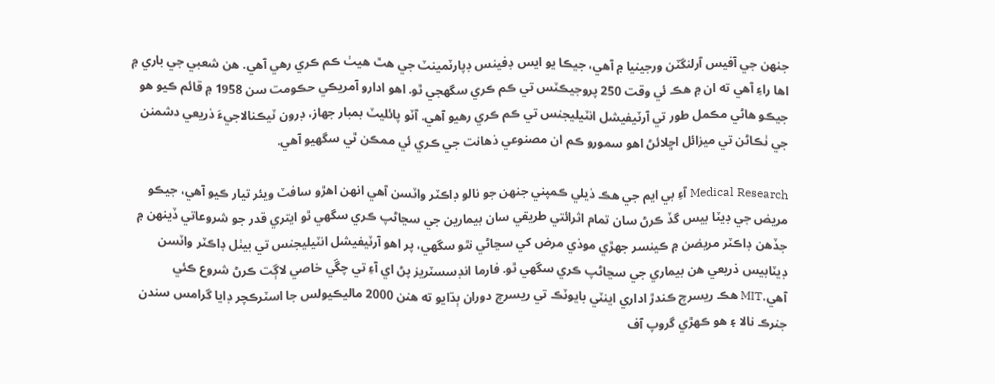جنھن جي آفيس آرلنگٽن ورجينيا ۾ آھي، جيڪا يو ايس ڊفينس ڊپارٽمينٽ جي ھٿ هيٺ ڪم ڪري رھي آھي. ھن شعبي جي باري ۾ اھا راءِ آھي ته ان ۾ ھڪ ئي وقت 250 پروجيڪٽس تي ڪم ڪري سگھجي ٿو. اھو ادارو آمريڪي حڪومت سن 1958 ۾ قائم ڪيو ھو جيڪو ھاڻي مڪمل طور تي آرٽيفيشل انٽيليجنس تي ڪم ڪري رھيو آھي. آٽو پائليٽ بمبار جھاز، ڊرون ٽيڪنالاجيءَ ذريعي دشمنن جي ٺڪاڻن تي ميزائل اڇلائڻ اھو سمورو ڪم ان مصنوعي ذھانت جي ڪري ئي ممڪن ٿي سگھيو آھي.

Medical Research آءِ بي ايم جي ھڪ ذيلي ڪمپني جنھن جو نالو ڊاڪٽر واٽسن آھي انھن اھڙو سافٽ ويئر تيار ڪيو آھي، جيڪو مريض جي ڊيٽا بيس گڏ ڪرڻ سان تمام اثرائتي طريقي سان بيمارين جي سڃاڻپ ڪري سگھي ٿو ايتري قدر جو شروعاتي ڏينھن ۾ جڏھن ڊاڪٽر مريضن ۾ ڪينسر جھڙي موذي مرض کي سڃاڻي نٿو سگھي، پر اھو آرٽيفيشل انٽيليجنس تي بيٺل ڊاڪٽر واٽسن ڊيٽابيس ذريعي هن بيماري جي سڃاڻپ ڪري سگهي ٿو. فارما انڊسسٽريز پڻ اي آءِ تي چڱي خاصي لاڳت ڪرڻ شروع ڪئي آھي.MIT هڪ ريسرچ ڪندڙ اداري اينٽي بايوٽڪ تي ريسرچ دوران ٻڌايو ته ھنن 2000 ماليڪيولس جا اسٽرڪچر ڊايا گرامس سندن جنرڪ نالا ۽ ھو ڪھڙي گروپ آف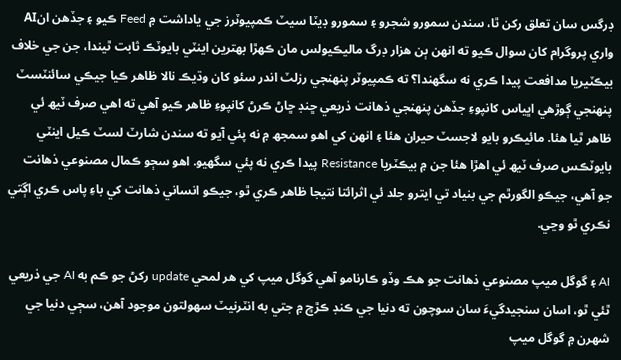ڊرگس سان تعلق رکن ٿا، سندن سمورو شجرو ۽ سمورو ڊيٽا سيٽ ڪمپيوٽرز جي ياداشت ۾ Feed ڪيو ۽ جڏھن انAI واري پروگرام کان سوال ڪيو ته انھن ٻن ھزار ڊرگ ماليڪيولس مان ڪھڙا بھترين اينٽي بايوٽڪ ثابت ٿيندا، جن جي خلاف بيڪٽيريا مدافعت پيدا ڪري نه سگھندا؟ ته ڪمپيوٽر پنھنجي رزلٽ اندر سئو کان وڌيڪ نالا ظاھر ڪيا جيڪي سائنٽسٽ پنھنجي ڳوڙھي اڀياس کانپوءِ جڏھن پنھنجي ذھانت ذريعي ڇنڊ ڇاڻ ڪرڻ کانپوءِ ظاھر ڪيو آهي ته اھي صرف ٽيھ ئي ظاھر ٿيا ھئا. مائيڪرو بايو لاجسٽ حيران ھئا ۽ انھن کي اھو سمجھ ۾ نه پئي آيو ته سندن شارٽ لسٽ ڪيل اينٽي بايوٽڪس صرف ٽيھ ئي اھڙا ھئا جن ۾ بيڪٽريا Resistance پيدا ڪري نه پئي سگھيو. اھو سڄو ڪمال مصنوعي ذھانت جو آھي، جيڪو الگورٿم جي بنياد تي ايترو جلد ئي اثرائتا نتيجا ظاھر ڪري ٿو، جيڪو انساني ذھانت کي باءِ پاس ڪري اڳتي نڪري ٿو وڃي.

AI ۽ گوگل ميپ مصنوعي ذھانت جو ھڪ وڏو ڪارنامو آھي گوگل ميپ کي ھر لمحي update رکڻ جو ڪم به AI جي ذريعي ٿئي ٿو، اسان سنجيدگيءَ سان سوچون ته دنيا جي ڪنڊ ڪڙڇ ۾ جتي به انٽرنيٽ سھولتون موجود آھن، سڄي دنيا جي شھرن ۾ گوگل ميپ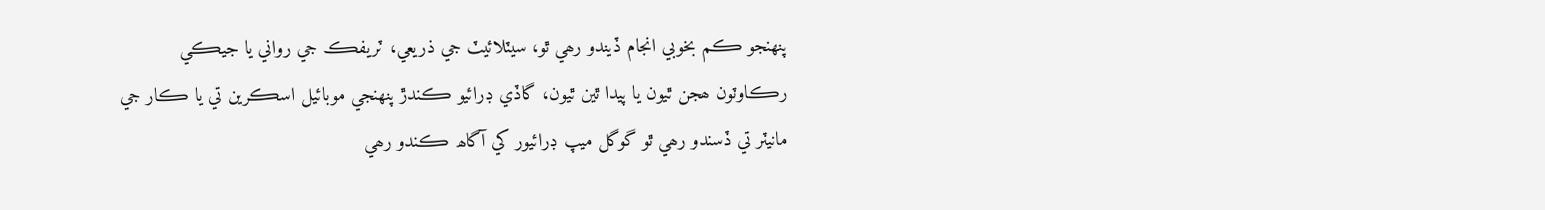پنھنجو ڪم بخوبي انجام ڏيندو رھي ٿو، سيٽلائيٽ جي ذريعي، ٽريفڪ جي رواني يا جيڪي رڪاوٽون ھجن ٿيون يا پيدا ٿين ٿيون، گاڏي ڊرائيو ڪندڙ پنھنجي موبائيل اسڪرين تي يا ڪار جي مانيٽر تي ڏسندو رھي ٿو گوگل ميپ ڊرائيور کي آگاھ ڪندو رھي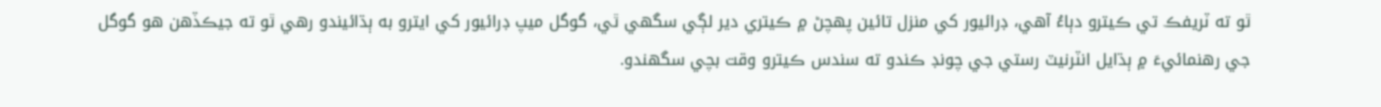ٿو ته ٽريفڪ تي ڪيترو دٻاءُ آھي، ڊرائيور کي منزل تائين پھچڻ ۾ ڪيتري دير لڳي سگھي ٿي، گوگل ميپ ڊرائيور کي ايترو به ٻڌائيندو رھي ٿو ته جيڪڏھن ھو گوگل جي رهنمائيءَ ۾ ٻڌايل انٽرنيٽ رستي جي چونڊ ڪندو ته سندس ڪيترو وقت بچي سگھندو.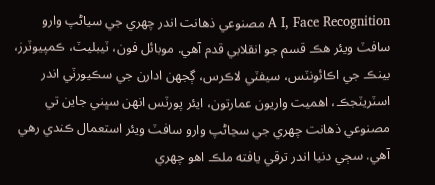A I, Face Recognition مصنوعي ذھانت اندر چھري جي سياڻپ وارو سافٽ ويئر ھڪ قسم جو انقلابي قدم آھي. موبائل فون، ٽيبليٽ، ڪمپيوٽرز، بينڪ جي اڪائونٽس، سيفٽي لاڪرس، ڳجھن ادارن جي سڪيورٽي اندر اسٽريٽجڪ، اھميت واريون عمارتون، ايئر پورٽس انھن سڀني جاين تي مصنوعي ذھانت چھري جي سڃاڻپ وارو سافٽ ويئر استعمال ڪندي رھي آھي. سڄي دنيا اندر ترقي يافته ملڪ اھو چھري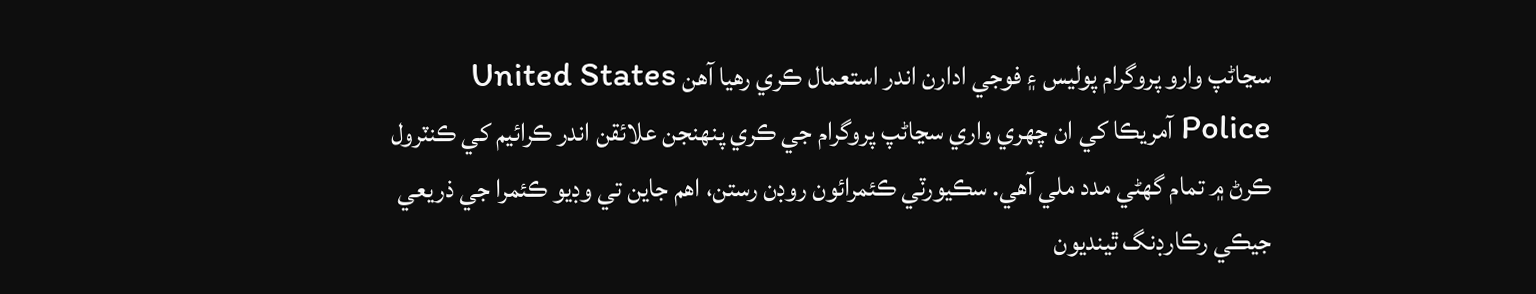سڃاڻپ وارو پروگرام پوليس ۽ فوجي ادارن اندر استعمال ڪري رھيا آھن United States Police آمريڪا کي ان چھري واري سڃاڻپ پروگرام جي ڪري پنھنجن علائقن اندر ڪرائيم کي ڪنٽرول ڪرڻ ۾ تمام گھڻي مدد ملي آھي. سڪيورٽي ڪئمرائون روڊن رستن، اھم جاين تي وڊيو ڪئمرا جي ذريعي جيڪي رڪارڊنگ ٿينديون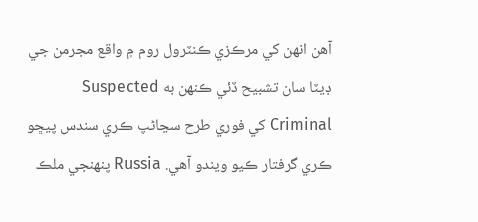آھن انھن کي مرڪزي ڪنٽرول روم ۾ واقع مجرمن جي ڊيٽا سان تشبيح ڏئي ڪنھن به Suspected Criminal کي فوري طرح سڃاڻپ ڪري سندس پيڇو ڪري گرفتار ڪيو ويندو آھي. Russia پنهنجي ملڪ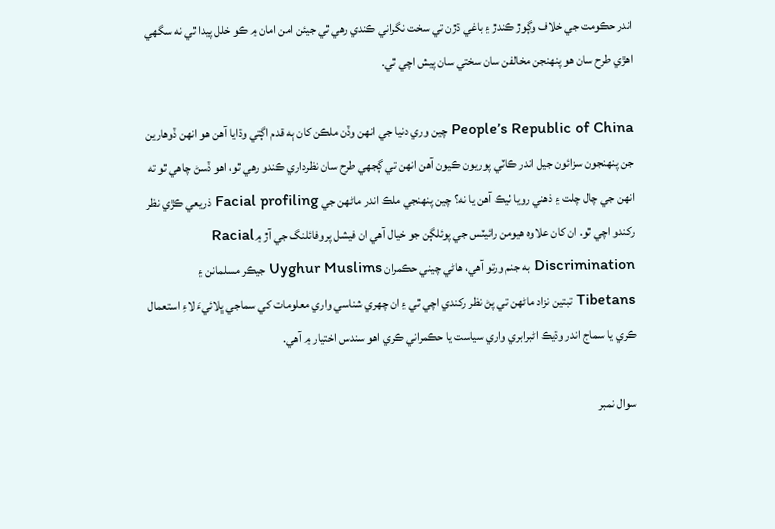اندر حڪومت جي خلاف وڳوڙ ڪندڙ ۽ باغي ڌڙن تي سخت نگراني ڪندي رھي ٿي جيئن امن امان ۾ ڪو خلل پيدا ٿي نه سگھي اهڙي طرح سان ھو پنھنجن مخالفن سان سختي سان پيش اچي ٿي.

People’s Republic of China چين وري دنيا جي انھن وڏن ملڪن کان ٻه قدم اڳتي وڌايا آھن ھو انھن ڏوهارين جن پنھنجون سزائون جيل اندر ڪاٽي پوريون ڪيون آھن انھن تي ڳجھي طرح سان نظرداري ڪندو رھي ٿو، اھو ڏسڻ چاھي ٿو ته انھن جي چال چلت ۽ ذھني رويا ٺيڪ آھن يا نه؟ چين پنھنجي ملڪ اندر ماڻھن جي Facial profiling ذريعي ڪڙي نظر رکندو اچي ٿو. ان کان علاوہ ھيومن رائيٽس جي پوئلڳن جو خيال آھي ان فيشل پروفائلنگ جي آڙ ۾Racial Discrimination به جنم ورتو آھي، ھاڻي چيني حڪمران Uyghur Muslims جيڪر مسلمانن ۽ Tibetans تبتين نزاد ماڻھن تي پڻ نظر رکندي اچي ٿي ۽ ان چھري شناسي واري معلومات کي سماجي ڀلائيءَ لاءِ استعمال ڪري يا سماج اندر وڌيڪ اڻبرابري واري سياست يا حڪمراني ڪري اھو سندس اختيار ۾ آھي.

سوال نمبر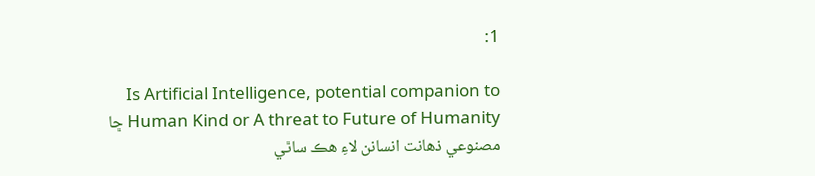1:

Is Artificial Intelligence, potential companion to Human Kind or A threat to Future of Humanity ڇا مصنوعي ذھانت انسانن لاءِ ھڪ ساٿي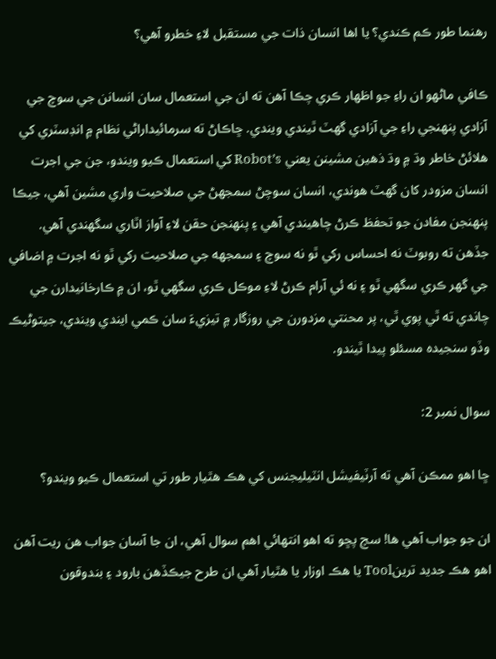رهنما طور ڪم ڪندي؟ يا اها انسان ذات جي مستقبل لاءِ خطرو آهي؟

ڪافي ماڻھو ان راءِ جو اظھار ڪري چڪا آھن ته ان جي استعمال سان انسانن جي سوچ جي آزادي پنھنجي راءِ جي آزادي گھٽ ٿيندي ويندي. ڇاڪاڻ ته سرمائيداراڻي نظام ۾ انڊسٽري کي ھلائڻ خاطر وڌ ۾ وڌ ذھين مشينن يعني Robot’s کي استعمال ڪيو ويندو، جن جي اجرت انسان مزودر کان گھٽ ھوندي، انسان سوچڻ سمجھڻ جي صلاحيت واري مشين آهي، جيڪا پنھنجن مفادن جو تحفظ ڪرڻ چاهيندي آهي ۽ پنھنجن حقن لاءِ آواز اٿاري سگھندي آهي. جڏھن ته روبوٽ نه احساس رکي ٿو نه سوچ ۽ سمجهه جي صلاحيت رکي ٿو نه اجرت ۾ اضافي جي گھر ڪري سگھي ٿو ۽ نه ئي آرام ڪرڻ لاءِ موڪل ڪري سگھي ٿو، ان ۾ ڪارخانيدارن جي چاندي ته ٿي پوي ٿي، پر محنتي مزدورن جي روزگار ۾ تيزيءَ سان ڪمي ايندي ويندي، جيتوڻيڪ وڏو سنجيده مسئلو پيدا ٿيندو.

سوال نمبر 2:

ڇا اھو ممڪن آھي ته آرٽيفيشل انٽيليجنس کي ھڪ ھٿيار طور تي استعمال ڪيو ويندو؟

ان جو جواب آھي ھا! سچ پڇو ته اھو انتھائي اھم سوال آهي، ان جا آسان جواب ھن ريت آھن اھو ھڪ جديد ترينTool يا ھڪ اوزار يا ھٿيار آھي ان طرح جيڪڏھن بارود ۽ بندوقون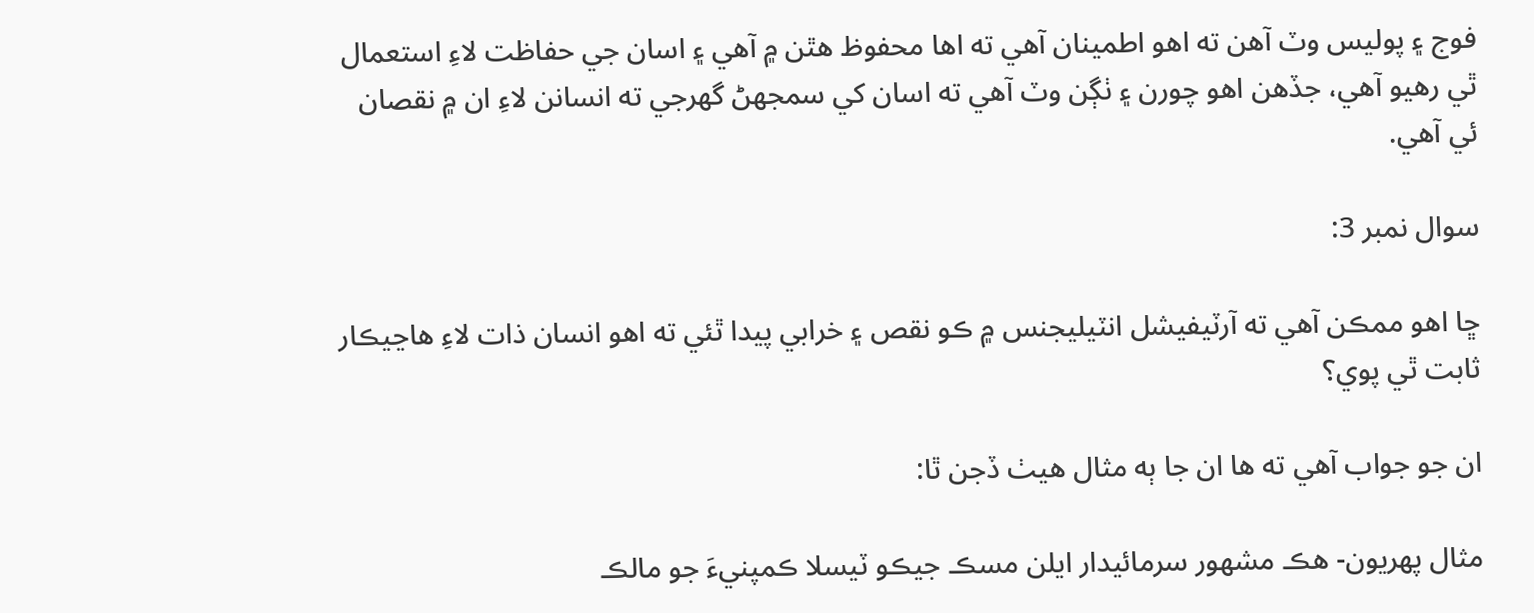فوج ۽ پوليس وٽ آھن ته اھو اطمينان آھي ته اھا محفوظ ھٿن ۾ آھي ۽ اسان جي حفاظت لاءِ استعمال ٿي رھيو آھي، جڏھن اھو چورن ۽ ٺڳن وٽ آھي ته اسان کي سمجھڻ گھرجي ته انسانن لاءِ ان ۾ نقصان ئي آھي.

سوال نمبر 3:

ڇا اھو ممڪن آھي ته آرٽيفيشل انٽيليجنس ۾ ڪو نقص ۽ خرابي پيدا ٿئي ته اھو انسان ذات لاءِ ھاڃيڪار ثابت ٿي پوي؟

ان جو جواب آھي ته ھا ان جا ٻه مثال ھيٺ ڏجن ٿا:

مثال پھريون- ھڪ مشھور سرمائيدار ايلن مسڪ جيڪو ٽيسلا ڪمپنيءَ جو مالڪ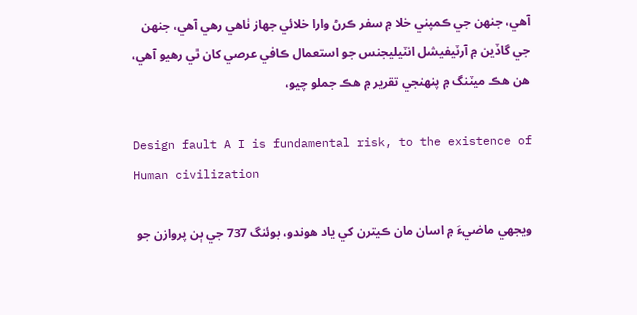آھي، جنھن جي ڪمپني خلا ۾ سفر ڪرڻ وارا خلائي جھاز ٺاھي رھي آھي، جنھن جي گاڏين ۾ آرٽيفيشل انٽيليجنس جو استعمال ڪافي عرصي کان ٿي رھيو آھي، ھن ھڪ ميٽنگ ۾ پنھنجي تقرير ۾ ھڪ جملو چيو،

Design fault A I is fundamental risk, to the existence of Human civilization

ويجهي ماضيءَ ۾ اسان مان ڪيترن کي ياد ھوندو، بوئنگ 737 جي ٻن پروازن جو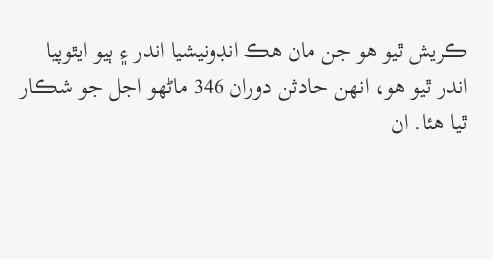ڪريش ٿيو ھو جن مان ھڪ انڊونيشيا اندر ۽ ٻيو ايٿوپيا اندر ٿيو ھو، انھن حادثن دوران 346 ماڻھو اجل جو شڪار ٿيا ھئا. ان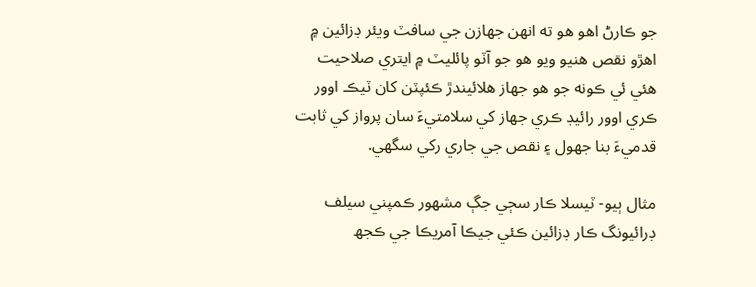جو ڪارڻ اھو ھو ته انهن جهازن جي سافٽ ويئر ڊزائين ۾ اھڙو نقص ھنيو ويو هو جو آٽو پائليٽ ۾ ايتري صلاحيت ھئي ئي ڪونه جو ھو جھاز ھلائيندڙ ڪئپٽن کان ٽيڪ اوور ڪري اوور رائيڊ ڪري جھاز کي سلامتيءَ سان پرواز کي ثابت قدميءَ بنا جھول ۽ نقص جي جاري رکي سگھي.

مثال ٻيو- ٽيسلا ڪار سڄي جڳ مشھور ڪمپني سيلف ڊرائيونگ ڪار ڊزائين ڪئي جيڪا آمريڪا جي ڪجھ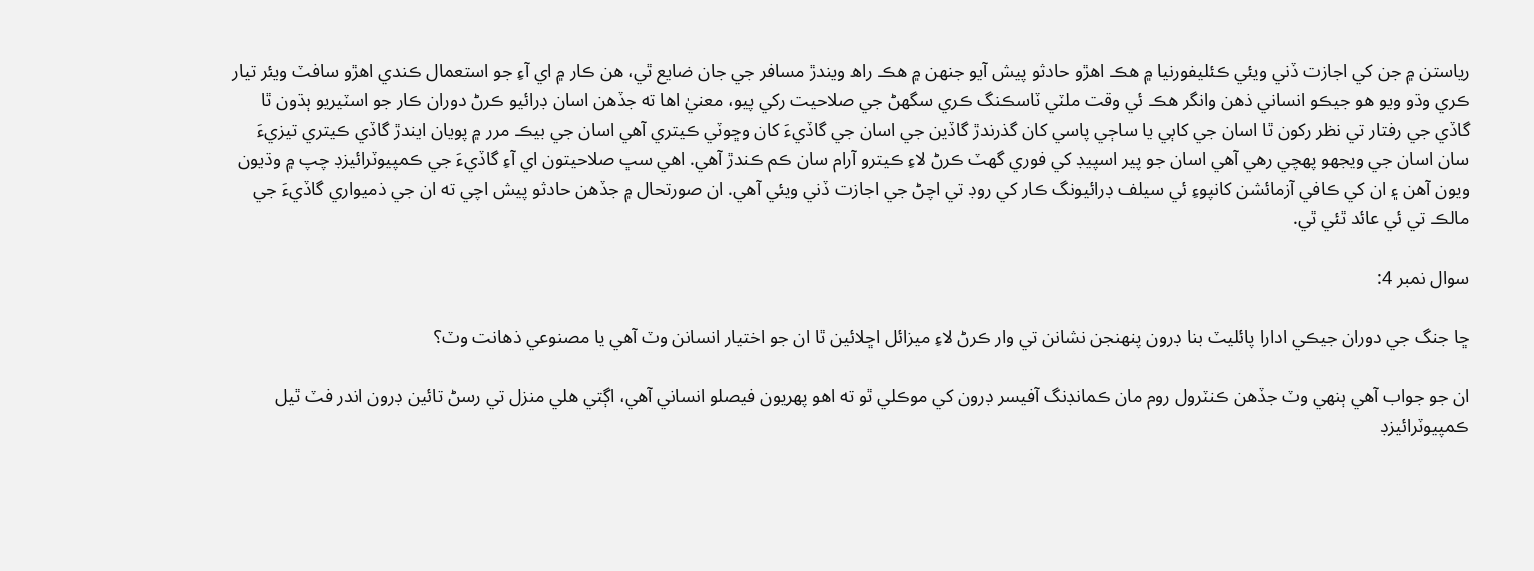رياستن ۾ جن کي اجازت ڏني ويئي ڪئليفورنيا ۾ ھڪ اھڙو حادثو پيش آيو جنھن ۾ ھڪ راھ ويندڙ مسافر جي جان ضايع ٿي، ھن ڪار ۾ اي آءِ جو استعمال ڪندي اھڙو سافٽ ويئر تيار ڪري وڌو ويو ھو جيڪو انساني ذھن وانگر ھڪ ئي وقت ملٽي ٽاسڪنگ ڪري سگھڻ جي صلاحيت رکي پيو، معنيٰ اھا ته جڏھن اسان ڊرائيو ڪرڻ دوران ڪار جو اسٽيريو ٻڌون ٿا گاڏي جي رفتار تي نظر رکون ٿا اسان جي کاٻي يا ساڄي پاسي کان گذرندڙ گاڏين جي اسان جي گاڏيءَ کان وڇوٽي ڪيتري آھي اسان جي بيڪ مرر ۾ پويان ايندڙ گاڏي ڪيتري تيزيءَ سان اسان جي ويجھو پھچي رھي آھي اسان جو پير اسپيڊ کي فوري گھٽ ڪرڻ لاءِ ڪيترو آرام سان ڪم ڪندڙ آھي. اھي سڀ صلاحيتون اي آءِ گاڏيءَ جي ڪمپيوٽرائيزڊ چپ ۾ وڌيون ويون آھن ۽ ان کي ڪافي آزمائشن کانپوءِ ئي سيلف ڊرائيونگ ڪار کي روڊ تي اچڻ جي اجازت ڏني ويئي آھي. ان صورتحال ۾ جڏھن حادثو پيش اچي ته ان جي ذميواري گاڏيءَ جي مالڪ تي ئي عائد ٿئي ٿي.

سوال نمبر 4:

ڇا جنگ جي دوران جيڪي ادارا پائليٽ بنا ڊرون پنھنجن نشانن تي وار ڪرڻ لاءِ ميزائل اڇلائين ٿا ان جو اختيار انسانن وٽ آھي يا مصنوعي ذھانت وٽ؟

ان جو جواب آھي ٻنھي وٽ جڏھن ڪنٽرول روم مان ڪمانڊنگ آفيسر ڊرون کي موڪلي ٿو ته اھو پھريون فيصلو انساني آھي، اڳتي ھلي منزل تي رسڻ تائين ڊرون اندر فٽ ٿيل ڪمپيوٽرائيزڊ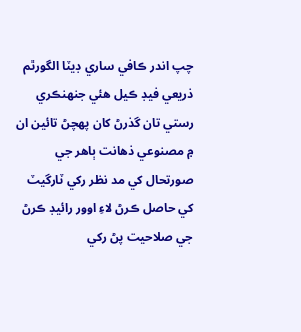چپ اندر ڪافي ساري ڊيٽا الگورٿم ذريعي فيڊ ڪيل هئي جنھنڪري رستي تان گذرڻ کان پھچڻ تائين ان ۾ مصنوعي ذھانت ٻاھر جي صورتحال کي مد نظر رکي ٽارگيٽ کي حاصل ڪرڻ لاءِ اوور رائيڊ ڪرڻ جي صلاحيت پڻ رکي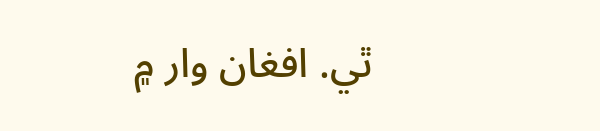ٿي. افغان وار ۾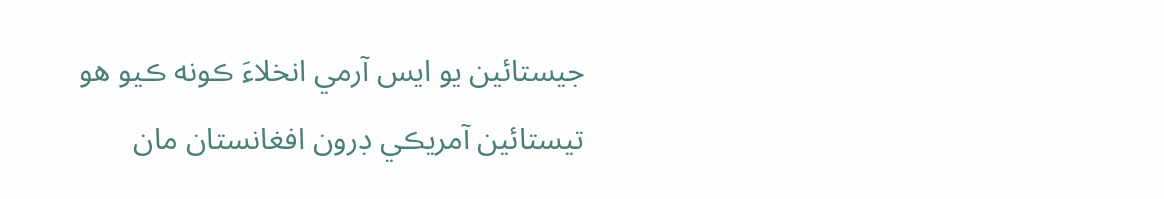جيستائين يو ايس آرمي انخلاءَ ڪونه ڪيو ھو تيستائين آمريڪي ڊرون افغانستان مان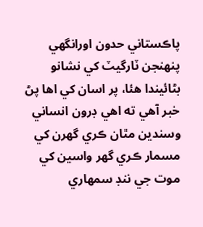پاڪستاني حدون اورانگھي پنھنجن ٽارگيٽ کي نشانو بڻائيندا ھئا، پر اسان کي اھا پڻ خبر آھي ته اهي ڊرون انساني وسندين مٿان ڪري گھرن کي مسمار ڪري گھر واسين کي موت جي ننڊ سمھاري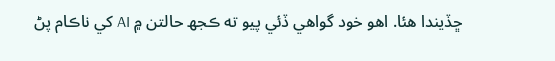ڇڏيندا ھئا. اھو خود گواھي ڏئي پيو ته ڪجھ حالتن ۾ AI کي ناڪام پڻ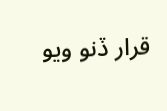قرار ڏنو ويو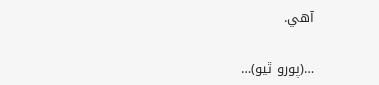آھي.

…(پورو ٿيو)…